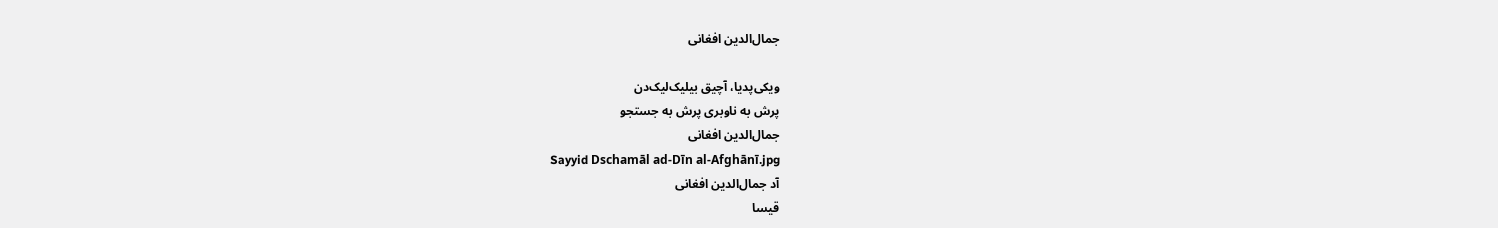جمال‌الدین افغانی

ویکی‌پدیا، آچیق بیلیک‌لیک‌دن
پرش به ناوبری پرش به جستجو
جمال‌الدین افغانی
Sayyid Dschamāl ad-Dīn al-Afghānī.jpg
آد جمال‌الدین افغانی
قیسا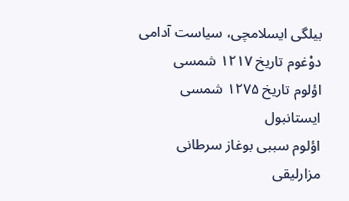بیلگی ایسلامچی، سیاست آدامی
دوْغوم تاریخ ۱۲۱۷ شمسی
اؤلوم تاریخ ۱۲۷۵ شمسی
ایستانبول
اؤلوم سببی بوغاز سرطانی
مزارلیقی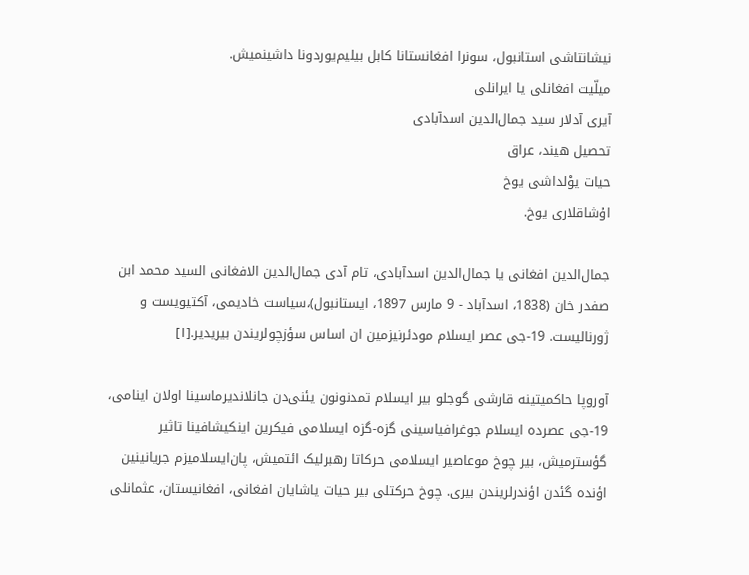نیشانتاشی استانبول، سونرا افغانستانا کابل بیلیم‌یوردونا داشینمیش.
میلّیت افغانلی یا ایرانلی
آیری آدلار سید جمال‌الدین اسدآبادی
تحصیل هیند، عراق
حیات یوْلداشی یوخ
اۇشاقلاری یوخ.

جمال‌الدین افغانی یا جمال‌الدین اسدآبادی، تام آدی جمال‌الدین الافغانی السید محمد ابن صفدر خان (1838، اسدآباد - 9 مارس 1897، ایستانبول)،سیاست خادیمی، آکتیویست و ژورنالیست. 19-جی عصر ایسلام مودئرنیزمین ان اساس سؤزچولریندن بیریدیر.[۱]

آوروپا حاکمیتینه قارشی گوجلو بیر ایسلام تمدنونون یئنی‌دن جانلاندیرماسینا اولان اینامی، 19-جی عصرده ایسلام جوغرافیاسینی گزه-گزه ایسلامی فیکرین اینکیشافینا تاثیر گؤسترمیش، بیر چوخ موعاصیر ایسلامی حرکاتا رهبرلیک ائتمیش، پان‌ایسلامیزم جریانینین اؤنده گئدن اؤندرلریندن بیری. چوخ حرکتلی بیر حیات یاشایان افغانی، افغانیستان، عثمانلی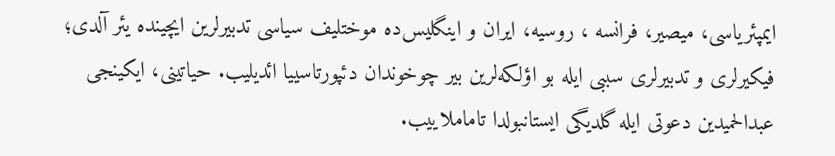ایمپئریاسی، میصیر، فرانسه ، روسیه، ایران و اینگلیس‌ده موختلیف سیاسی تدبیرلرین ایچینده یئر آلدی؛ فیکیرلری و تدبیرلری سببی ایله بو اؤلکه‌لرین بیر چوخوندان دئپورتاسییا ائدیلیب. حیاتینی، ایکینجی عبدالحمیدین دعوتی ایله گلدیگی ایستانبولدا تاماملاییب.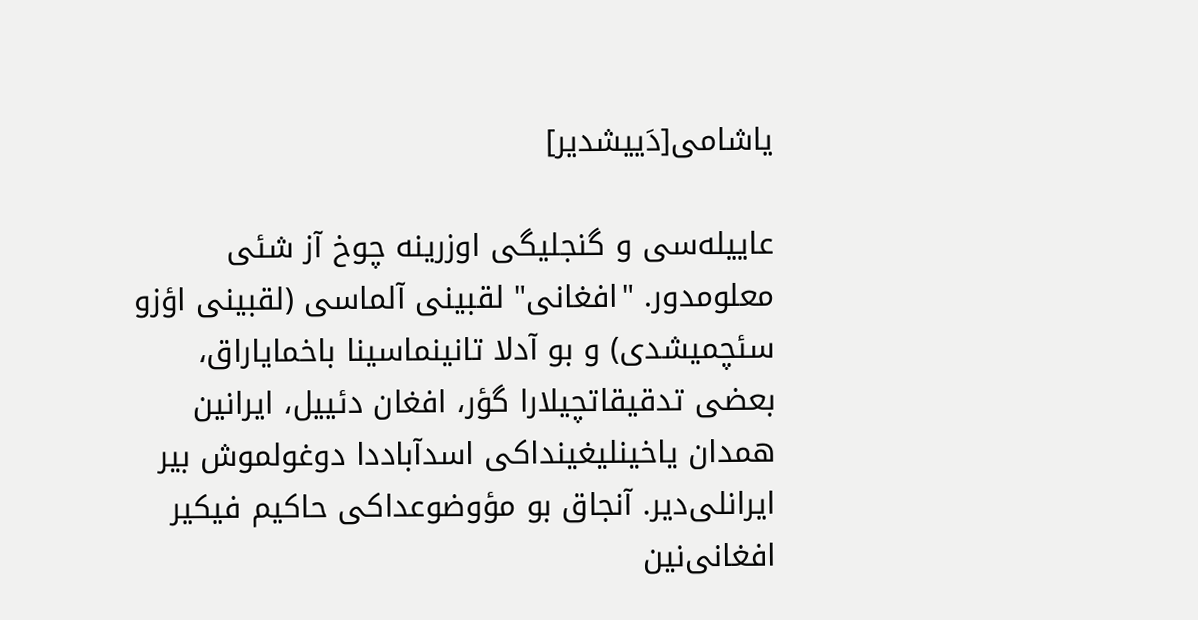یاشامی[دَییشدیر]

عاییله‌سی و گنجلیگی اوزرینه چوخ آز شئی معلومدور. "افغانی" لقبینی آلماسی (لقبینی اؤزو سئچمیشدی) و بو آدلا تانینماسینا باخمایاراق، بعضی تدقیقاتچیلارا گؤر، افغان دئییل، ایرانین همدان یاخینلیغینداکی اسدآباددا دوغولموش بیر ایرانلی‌دیر. آنجاق بو مؤوضوعداکی حاکیم فیکیر افغانی‌نین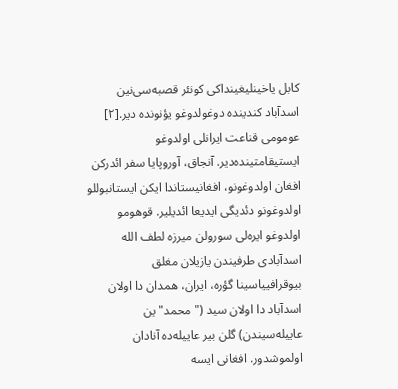کابل یاخینلیغینداکی کونئر قصبه‌سی‌نین اسدآباد کندینده دوغولدوغو یؤنونده دیر.[۲] عومومی قناعت ایرانلی اولدوغو ایستیقامتینده‌دیر. آنجاق، آوروپایا سفر ائدرکن افغان اولدوغونو، افغانیستاندا ایکن ایستانبوللو اولدوغونو دئدیگی ایدیعا ائدیلیر. قوهومو اولدوغو ایره‌لی سورولن میرزه لطف الله اسدآبادی طرفیندن یازیلان مغلق بیوقرافییاسینا گؤره، ایران، همدان دا اولان اسدآباد دا اولان سید ("محمد"ین عاییله‌سیندن) گلن بیر عاییله‌ده آنادان اولموشدور. افغانی ایسه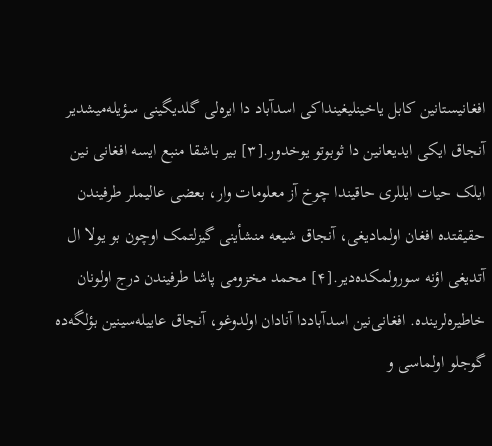افغانیستانین کابل یاخینلیغینداکی اسدآباد دا ایره‌لی گلدیگینی سؤیله‌میشدیر آنجاق ایکی ایدیعانین دا ثوبوتو یوخدور.[۳] بیر باشقا منبع ایسه افغانی نین ایلک حیات ایللری حاقیندا چوخ آز معلومات وار، بعضی عالیملر طرفیندن حقیقتده افغان اولمادیغی، آنجاق شیعه منشأینی گیزلتمک اوچون بو یولا ال آتدیغی اؤنه سورولمکده‌دیر.[۴] محمد مخزومی پاشا طرفیندن درج اولونان خاطیره‌لرینده. افغانی‌نین اسدآباددا آنادان اولدوغو، آنجاق عاییله‌سینین بؤلگه‌ده گوجلو اولماسی و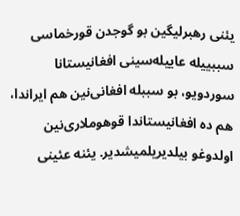یئنی رهبرلیگین بو گوجدن قورخماسی سببییله عاییله‌سینی افغانیستانا سوردویو، بو سببله افغانی‌نین هم ایراندا، هم ده افغانیستاندا قوهوملاری‌نین اولدوغو بیلدیریلمیشدیر. یئنه عئینی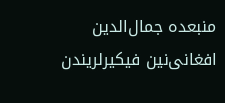منبعده جمال‌الدین افغانی‌نین فیکیرلریندن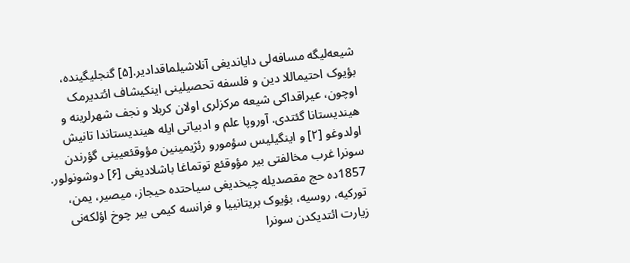شیعه‌لیگه مسافه‌لی دایاندیغی آنلاشیلماقدادیر.[۵] گنجلیگینده، بؤیوک احتیماللا دین و فلسفه تحصیلینی اینکیشاف ائتدیرمک اوچون، عیراقداکی شیعه مرکزلری اولان کربلا و نجف شهرلرینه و هیندیستانا گئتدی. آوروپا علم و ادبیاتی ایله هیندیستاندا تانیش اولدوغو [۲] و اینگیلیس سؤمورو رئژیمینین مؤوقئعیینی گؤرندن سونرا غرب مخالفتی بیر مؤوقئع توتماغا باشلادیغی [۶] دوشونولور. 1857ده حج مقصدیله چیخدیغی سیاحتده حیجاز، میصیر، یمن، تورکیه، روسیه، بؤیوک بریتانییا و فرانسه کیمی بیر چوخ اؤلکه‌نی زیارت ائتدیکدن سونرا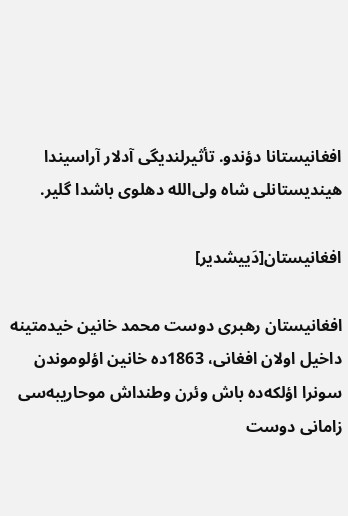افغانیستانا دؤندو. تأثیرلندیگی آدلار آراسیندا هیندیستانلی شاه ولی‌الله دهلوی باشدا گلیر.

افغانیستان[دَییشدیر]

افغانیستان رهبری دوست محمد خانین خیدمتینه داخیل اولان افغانی، 1863ده خانین اؤلوموندن سونرا اؤلکه‌ده باش وئرن وطنداش موحاریبه‌سی زامانی دوست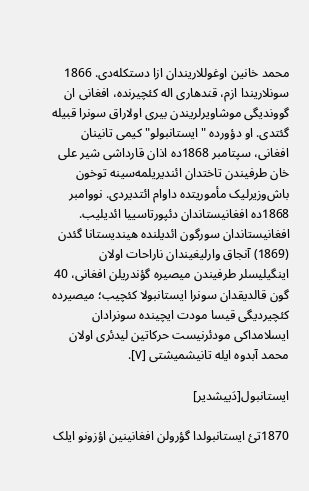محمد خانین اوغوللاریندان ازا دستکله‌دی. 1866 سونلاریندا ازم، قندهاری اله کئچیرنده، افغانی ان گووندیگی موشاویرلریندن بیری اولاراق سونرا قبیله گئتدی. او دؤورده "ایستانبولو" کیمی تانینان افغانی، سپتامبر 1868ده اذان قارداشی شیر علی خان طرفیندن تاختدان ائندیریلمه‌سینه توخون باش‌وزیرلیک مأموریتده داوام ائتدیردی. نووامبر 1868ده افغانیستاندان دئپورتاسییا ائدیلیب. افغانیستاندان سورگون ائدیلنده هیندیستانا گئدن (1869) آنجاق وارلیغیندان ناراحات اولان اینگیلیسلر طرفیندن میصیره گؤندریلن افغانی، 40 گون قالدیقدان سونرا ایستانبولا کئچیب؛ میصیرده کئچیردیگی قیسا مودت ایچینده سونرادان ایسلامداکی مودئرنیست حرکاتین لیدئری اولان محمد آبدوه ایله تانیشمیشتی [۷].

ایستانبول[دَییشدیر]

1870تئ ایستانبولدا گؤرولن افغانینین اؤزونو ایلک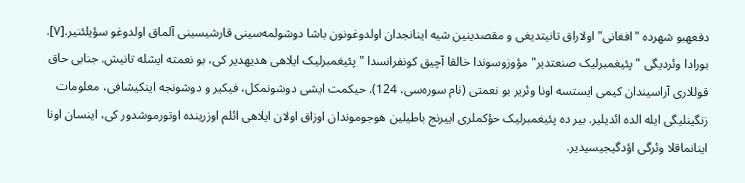دفعهبو شهرده "افغانی" اولاراق تانیتدیغی و مقصدینین شیه اینانجدان اولدوغونون باشا دوشولمه‌سینی قارشیسینی آلماق اولدوغو سؤیلئنیر.[۷]. بورادا وئردیگی "پئیغمبرلیک صنعتدیر" مؤوزوسوندا خالقا آچیق کونفرانسدا "پئیغمبرلیک ایلاهی هدیهدیر کی، بو نعمته ایشله تانیش. جنابی حاق قوللاری آراسیندان کیمی ایستسه اونا وئریر بو نعمتی (نام سوره‌سی، 124). حیکمت ایشی دوشونمکل، فیکیر و دوشونجه اینکیشافی، معلومات زنگینلیگی ایله الده ائدیلیر. بیر ده پئیغمبرلیک حؤکملری اییرنج باطیلین هوجوموندان اوزاق اولان ایلاهی ائلم اوزرینده اوتورموشدور کی، اینسان اونا اینانماقلا وئرگی اؤدگیجیسیدیر.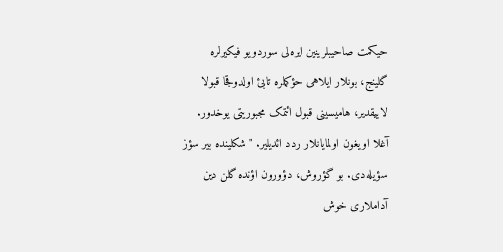حیکمت صاحیبلرینین ایره‌لی سوردویو فیکیرلره گلینج، بونلار ایلاهی حؤکملره تابئ اولدوقجا قبولا لاییقدیر، هامیسینی قبول ائتمک مجبوریتی یوخدور. آغلا اویغون اولمایانلار ردد ائدیلیر. " شکلینده بیر سؤز سؤیله‌دی. بو گؤروش، دؤورون اؤنده گلن دین آداملاری خوش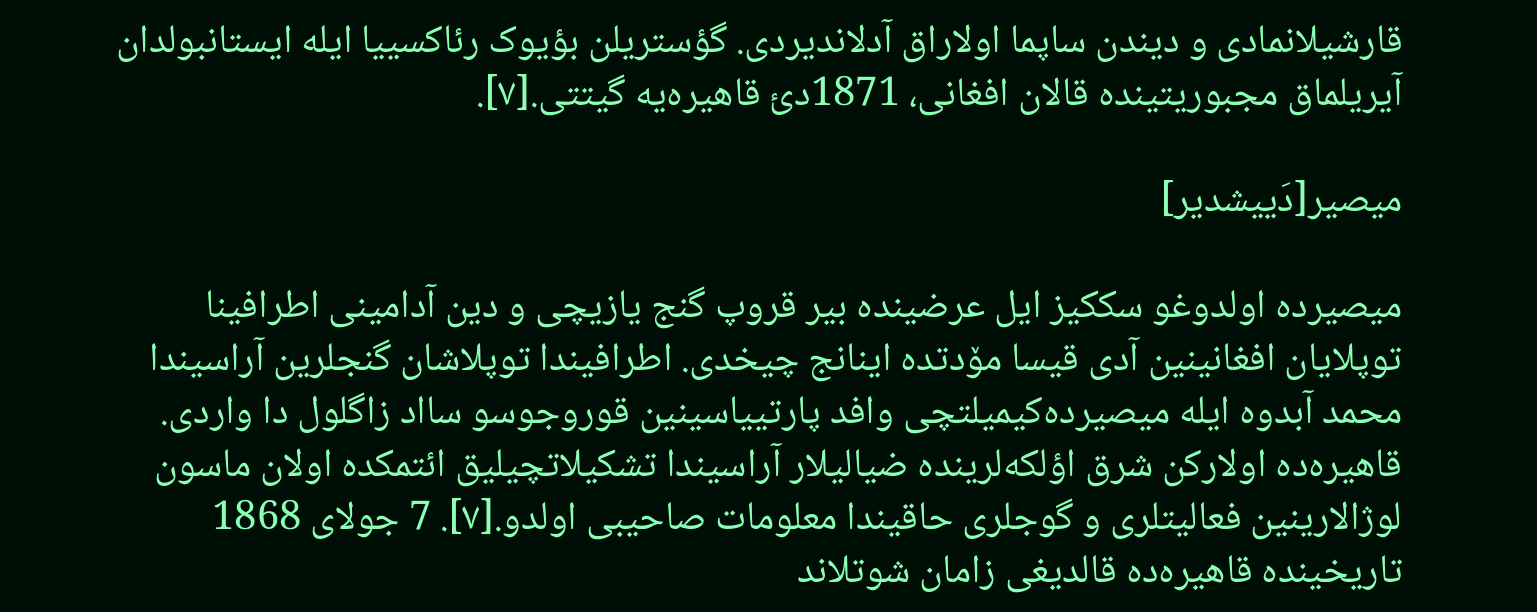قارشیلانمادی و دیندن ساپما اولاراق آدلاندیردی. گؤستریلن بؤیوک رئاکسییا ایله ایستانبولدان آیریلماق مجبوریتینده قالان افغانی، 1871دئ قاهیره‌یه گیتتی.[۷].

میصیر[دَییشدیر]

میصیرده اولدوغو سککیز ایل عرضینده بیر قروپ گنج یازیچی و دین آدامینی اطرافینا توپلایان افغانینین آدی قیسا مۆدتده اینانج چیخدی. اطرافیندا توپلاشان گنجلرین آراسیندا محمد آبدوه ایله میصیرده‌کیمیلتچی وافد پارتییاسینین قوروجوسو سااد زاگلول دا واردی. قاهیره‌ده اولارکن شرق اؤلکه‌لرینده ضیالیلار آراسیندا تشکیلاتچیلیق ائتمکده اولان ماسون لوژالارینین فعالیتلری و گوجلری حاقیندا معلومات صاحیبی اولدو.[۷]. 7 جولای 1868 تاریخینده قاهیره‌ده قالدیغی زامان شوتلاند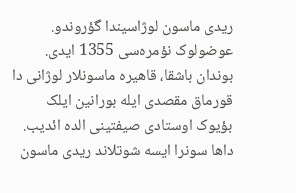ریدی ماسون لوژاسیندا گؤروندو. عوضولوک نؤمره‌سی 1355 ایدی. بوندان باشقا، قاهیره ماسونلار لوژانی دا قورماق مقصدی ایله بورانین ایلک بؤیوک اوستادی صیفتینی الده ائدیب. داها سونرا ایسه شوتلاند ریدی ماسون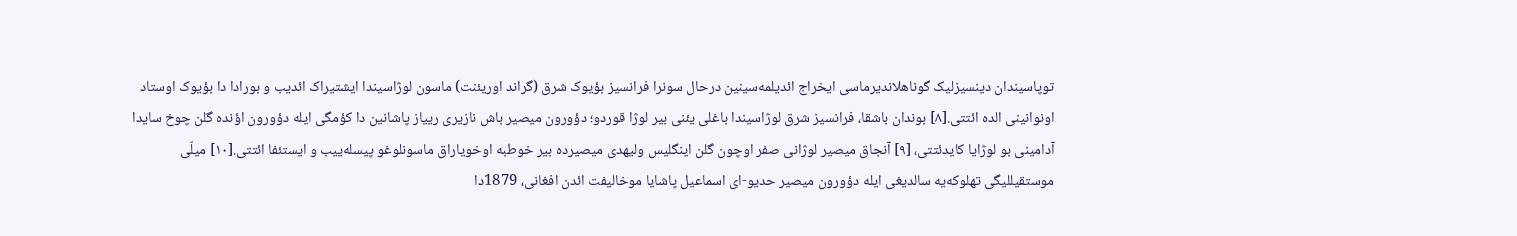توپاسیندان دینسیزلیک گوناهلاندیرماسی ایخراج ائدیلمه‌سینین درحال سونرا فرانسیز بؤیوک شرق (گراند اوریئنت) ماسون لوژاسیندا ایشتیراک ائدیب و بورادا دا بؤیوک اوستاد اونوانینی الده ائتتی.[۸] بوندان باشقا، فرانسیز شرق لوژاسیندا باغلی یئنی بیر لوژا قوردو؛ دؤورون میصیر باش نازیری رییاز پاشانین دا کؤمگی ایله دؤورون اؤنده گلن چوخ سایدا آدامینی بو لوژایا کایدئتتی، [۹] آنجاق میصیر لوژانی صفر اوچون گلن اینگلیس ولیهدی میصیرده بیر خوطبه اوخویاراق ماسونلوغو پیسله‌ییب و ایستئفا ائتتی.[۱۰] میلّی موستقیللیگی تهلوکه‌یه سالدیغی ایله دؤورون میصیر حدیو-ای اسماعیل پاشایا موخالیفت ائدن افغانی، 1879دا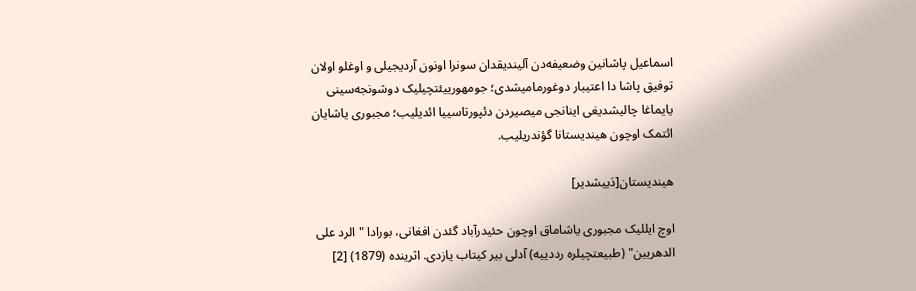اسماعیل پاشانین وضعیفه‌دن آلیندیقدان سونرا اونون آردیجیلی و اوغلو اولان توفیق پاشا دا اعتیبار دوغورمامیشدی؛ جومهورییئتچیلیک دوشونجه‌سینی یایماغا چالیشدیغی اینانجی میصیردن دئپورتاسییا ائدیلیب؛ مجبوری یاشایان ائتمک اوچون هیندیستانا گؤندریلیب.

هیندیستان[دَییشدیر]

اوچ ایللیک مجبوری یاشاماق اوچون حئیدرآباد گئدن افغانی، بورادا "الرد علی الدهریین" (طبیعتچیلره رددییه) آدلی بیر کیتاب یازدی. اثرینده (1879) [2]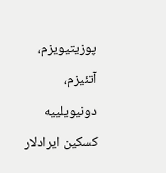پوزیتیویزم، آتئیزم، دونیویلییه کسکین ایرادلار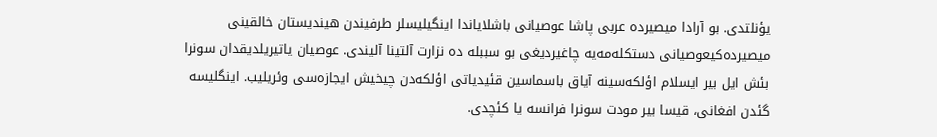یؤنلتدی. بو آرادا میصیرده عربی پاشا عوصیانی باشلایاندا اینگیلیسلر طرفیندن هیندیستان خالقینی میصیرده‌کیعوصیانی دستکله‌مه‌یه چاغیردیغی بو سببله ده نزارت آلتینا آلیندی. عوصیان یاتیریلدیقدان سونرا بئش ایل بیر ایسلام اؤلکه‌سینه آیاق باسماسین قئیدیاتی اؤلکه‌دن چیخیش ایجازه‌سی وئریلیب. اینگلیسه گئدن افغانی، قیسا بیر مودت سونرا فرانسه یا کئچدی.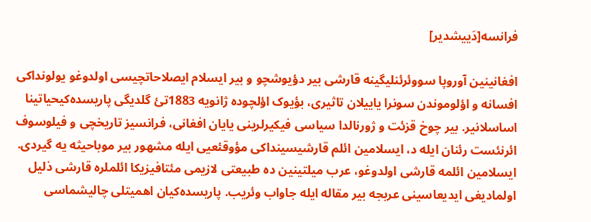فرانسه[دَییشدیر]

افغانینین آوروپا سووئرئنلیگینه قارشی بیر دؤیوشچو و بیر ایسلام ایصلاحاتچیسی اولدوغو یولونداکی افسانه و اؤلوموندن سونرا یاییلان تاثیری، بؤیوک اؤلچوده ژانویه 1883تئ گلدیگی پاریسده‌کیحیاتینا اساسلانیر. بیر چوخ قزئت و ژورنالدا سیاسی فیکیرلرینی یایان افغانی، فرانسیز تاریخچی و فیلوسوف ائرنئست رئنان ایله د، ایسلامین ائلم قارشیسینداکی مؤوقئعیی ایله مشهور بیر موباحیثه یه گیردی. ایسلامین ائلمه قارشی اولدوغو، عرب میلتینین ده طبیعتی لازیمی مئتافیزیکا ائلملره قارشی ذلیل اولمادیغی ایدیعاسینی عربجه بیر مقاله ایله جاواب وئریب. پاریسده‌کیان اهمیتلی چالیشماسی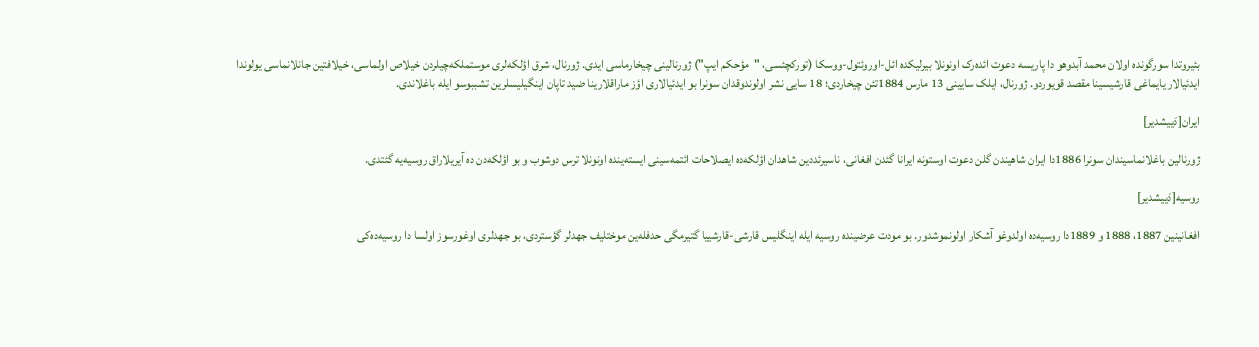بئیروتدا سورگونده اولان محمد آبدوهو دا پاریسه دعوت ائده‌رک اونونلا بیرلیکده ائل-اوروئتول-ووسکا (تورکچئسی، "مؤحکم ایپ") ژورنالینی چیخارماسی ایدی. ژورنال، شرق اؤلکه‌لری موستملکه‌چیلردن خیلاص اولماسی، خیلافتین جانلانماسی یولوندا ایدئیالار یایماغی قارشیسینا مقصد قویوردو. ژورنال، ایلک سایینی 13 مارس 1884تئن چیخاردی؛ 18 سایی نشر اولوندوقدان سونرا بو ایدئیالاری اؤز ماراقلارینا ضید تاپان اینگیلیسلرین تشببوسو ایله باغلاندی.

ایران[دَییشدیر]

ژورنالین باغلانماسیندان سونرا 1886دا ایران شاهیندن گلن دعوت اوستونه ایرانا گئدن افغانی، ناسیرئددین شاهدان اؤلکه‌ده ایصلاحات ائتمه‌سینی ایسته‌ینده اونونلا ترس دوشوب و بو اؤلکه‌دن ده آیریلاراق روسیه‌یه گئتدی.

روسیه[دَییشدیر]

افغانینین 1887، 1888 و 1889دا روسیه‌ده اولدوغو آشکار اولونموشدور. بو مودت عرضینده روسیه ایله اینگلیس قارشی-قارشییا گتیرمگی حدفله‌ین موختلیف جهدلر گؤستردی، بو جهدلری اوغورسوز اولسا دا روسیه‌ده‌کی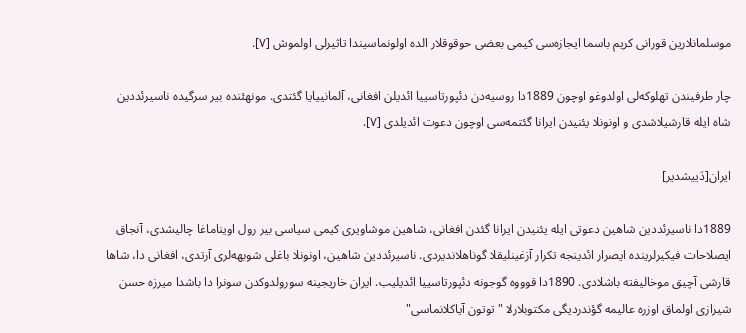موسلمانلارین قورانی کریم باسما ایجازه‌سی کیمی بعضی حوقوقلار الده اولونماسیندا تاثیرلی اولموش [۷].

چار طرفیندن تهلوکه‌لی اولدوغو اوچون 1889دا روسیه‌دن دئپورتاسییا ائدیلن افغانی، آلمانییایا گئتدی. مونهئنده بیر سرگیده ناسیرئددین شاه ایله قارشیلاشدی و اونونلا یئنیدن ایرانا گئتمه‌سی اوچون دعوت ائدیلدی [۷].

ایران[دَییشدیر]

1889دا ناسیرئددین شاهین دعوتی ایله یئنیدن ایرانا گئدن افغانی، شاهین موشاویری کیمی سیاسی بیر رول اویناماغا چالیشدی، آنجاق ایصلاحات فیکیرلرینده ایصرار ائدینجه تکرار آزغینلیقلا گوناهلاندیردی. ناسیرئددین شاهین، اونونلا باغلی شوبهه‌لری آرتدی، افغانی دا، شاها قارشی آچیق موخالیفته باشلادی. 1890دا قوووه گوجونه دئپورتاسییا ائدیلیب. ایران خاریجینه سورولدوکدن سونرا دا باشدا میرزه حسن شیرازی اولماق اوزره عالیمه گؤندردیگی مکتوبلارلا "توتون آیاکلانماسی"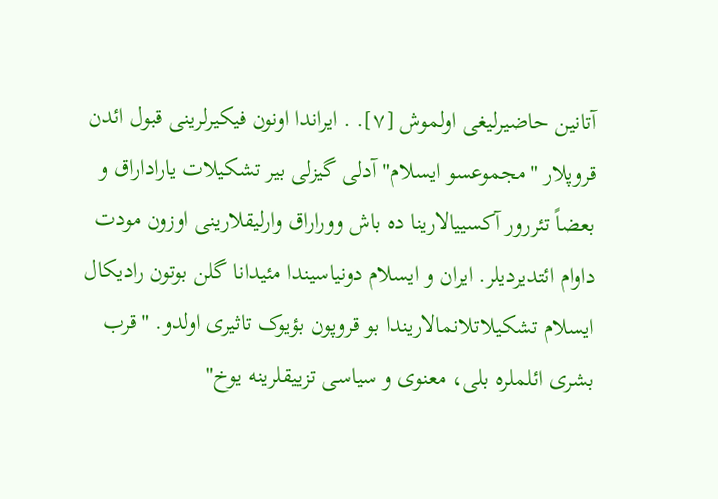آتانین حاضیرلیغی اولموش [۷]. . ایراندا اونون فیکیرلرینی قبول ائدن قروپلار "مجموعسو ایسلام" آدلی گیزلی بیر تشکیلات یاراداراق و بعضاً تئررور آکسییالارینا ده باش ووراراق وارلیقلارینی اوزون مودت داوام ائتدیردیلر. ایران و ایسلام دونیاسیندا مئیدانا گلن بوتون رادیکال ایسلام تشکیلاتلانمالاریندا بو قروپون بؤیوک تاثیری اولدو. "قرب بشری ائلملره بلی، معنوی و سیاسی تزییقلرینه یوخ"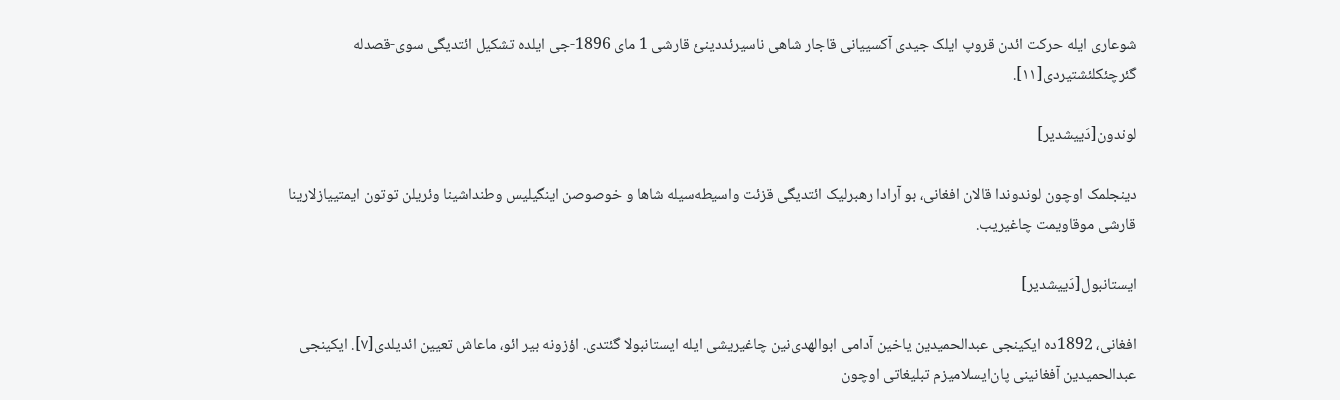شوعاری ایله حرکت ائدن قروپ ایلک جیدی آکسییانی قاجار شاهی ناسیرئددینئ قارشی 1 مای 1896-جی ایلده تشکیل ائتدیگی سوی-قصدله گئرچئکلئشتیردی[۱۱].

لوندون[دَییشدیر]

دینجلمک اوچون لوندوندا قالان افغانی، بو آرادا رهبرلیک ائتدیگی قزئت واسیطه‌سیله شاها و خوصوصن اینگیلیس وطنداشینا وئریلن توتون ایمتییازلارینا قارشی موقاویمت چاغیریب.

ایستانبول[دَییشدیر]

افغانی، 1892ده ایکینجی عبدالحمیدین یاخین آدامی ابوالهدی‌نین چاغیریشی ایله ایستانبولا گئتدی. اؤزونه بیر ائو، ماعاش تعیین ائدیلدی[۷]. ایکینجی عبدالحمیدین آفغانینی پان‌ایسلامیزم تبلیغاتی اوچون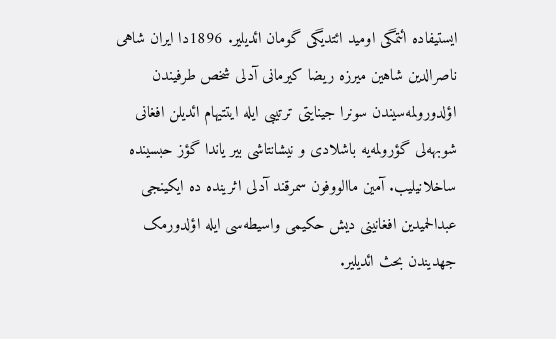ایستیفاده ائتمگی اومید ائتدیگی گومان ائدیلیر. 1896دا ایران شاهی ناصرالدین شاهین میرزه ریضا کیرمانی آدلی شخص طرفیندن اؤلدورولمه‌سیندن سونرا جینایتی ترتیبی ایله ایتتیهام ائدیلن افغانی شوبهه‌لی گؤرولمه‌یه باشلادی و نیشانتاشی بیر یاندا گؤز حبسینده ساخلانیلیب. آمین ماالووفون سمرقند آدلی اثرینده ده ایکینجی عبدالحمیدین افغانینی دیش حکیمی واسیطه‌سی ایله اؤلدورمک جهدیندن بحث ائدیلیر.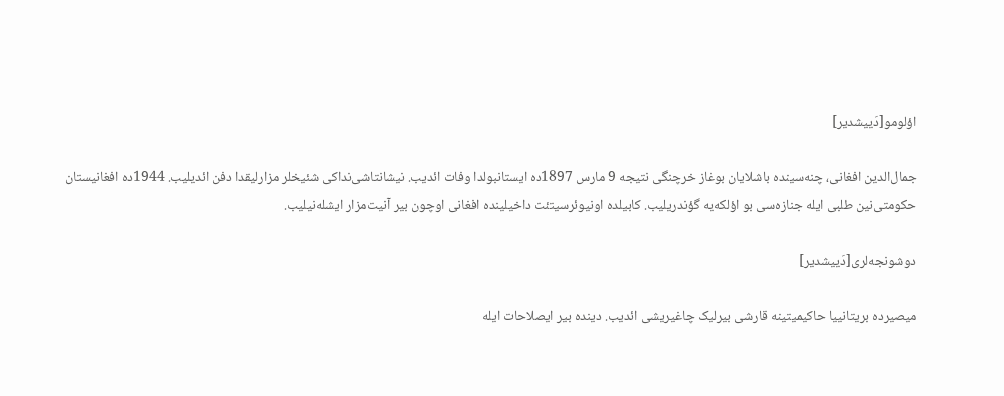اؤلومو[دَییشدیر]

جمال‌الدین افغانی، چنه‌سینده باشلایان بوغاز خرچنگی نتیجه 9 مارس 1897ده ایستانبولدا وفات ائدیب. نیشانتاشی‌نداکی شئیخلر مزارلیقدا دفن ائدیلیب. 1944ده افغانیستان حکومتی‌نین طلبی ایله جنازه‌سی بو اؤلکه‌یه گؤندریلیب. کابیلده اونیوئرسیتئت داخیلینده افغانی اوچون بیر آنیت‌مزار ایشله‌نیلیب.

دوشونجه‌لری[دَییشدیر]

میصیرده بریتانییا حاکیمیتینه قارشی بیرلیک چاغیریشی ائدیب. دینده بیر ایصلاحات ایله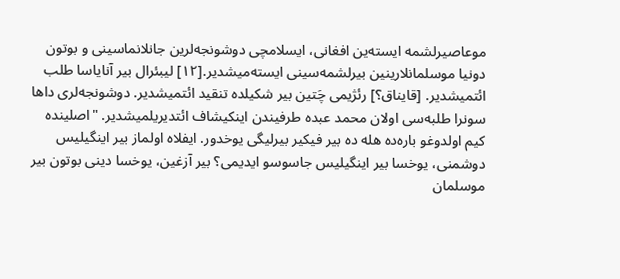موعاصیرلشمه ایسته‌ین افغانی، ایسلامچی دوشونجه‌لرین جانلانماسینی و بوتون دونیا موسلمانلارینین بیرلشمه‌سینی ایسته‌میشدیر.[۱۲] لیبئرال بیر آنایاسا طلب ائتمیشدیر. [قایناق؟] رئژیمی چَتین بیر شکیلده تنقید ائتمیشدیر. دوشونجه‌لری داها سونرا طلبه‌سی اولان محمد عبده طرفیندن اینکیشاف ائتدیریلمیشدیر. "اصلینده کیم اولدوغو باره‌ده هله ده بیر فیکیر بیرلیگی یوخدور. ایفلاه اولماز بیر اینگیلیس دوشمنی، یوخسا بیر اینگیلیس جاسوسو ایدیمی؟ بیر آزغین، یوخسا دینی بوتون بیر موسلمان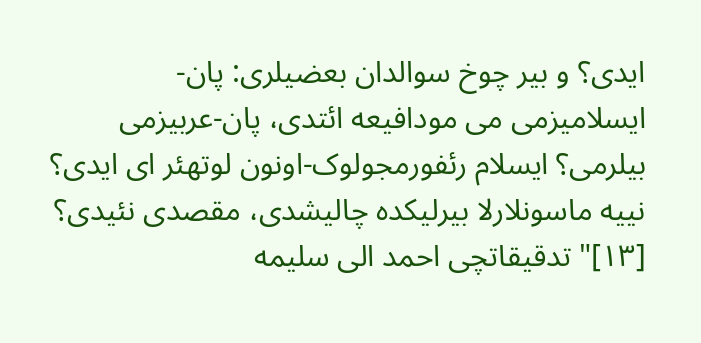ایدی؟ و بیر چوخ سوالدان بعضیلری: پان-ایسلامیزمی می مودافیعه ائتدی، پان-عربیزمی بیلرمی؟ ایسلام رئفورمجولوک-اونون لوتهئر ای ایدی؟ نییه ماسونلارلا بیرلیکده چالیشدی، مقصدی نئیدی؟ [۱۳]" تدقیقاتچی احمد الی سلیمه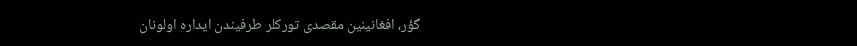گؤر، افغانینین مقصدی تورکلر طرفیندن ایداره اولونان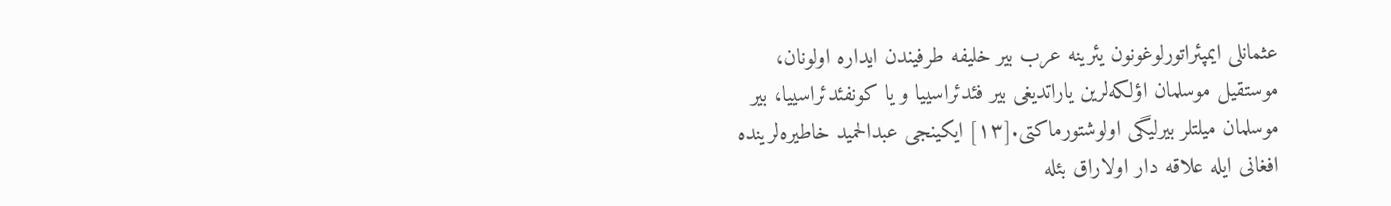عثمانلی ایمپئراتورلوغونون یئرینه عرب بیر خلیفه طرفیندن ایداره اولونان، موستقیل موسلمان اؤلکه‌لرین یاراتدیغی بیر فئدئراسییا و یا کونفئدئراسییا، بیر موسلمان میلتلر بیرلیگی اولوشتورماکتی.[۱۳] ایکینجی عبدالحمید خاطیره‌لرینده افغانی ایله علاقه دار اولاراق بئله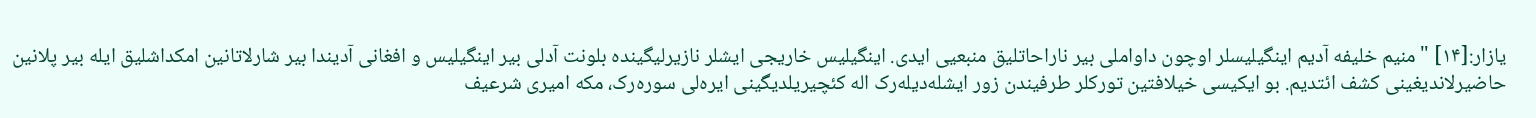یازار:[۱۴] "منیم خلیفه آدیم اینگیلیسلر اوچون داواملی بیر ناراحاتلیق منبعیی ایدی. اینگیلیس خاریجی ایشلر نازیرلیگینده بلونت آدلی بیر اینگیلیس و افغانی آدیندا بیر شارلاتانین امکداشلیق ایله بیر پلانین حاضیرلاندیغینی کشف ائتدیم. بو ایکیسی خیلافتین تورکلر طرفیندن زور ایشله‌دیله‌رک اله کئچیریلدیگینی ایره‌لی سوره‌رک، مکه امیری شرعیف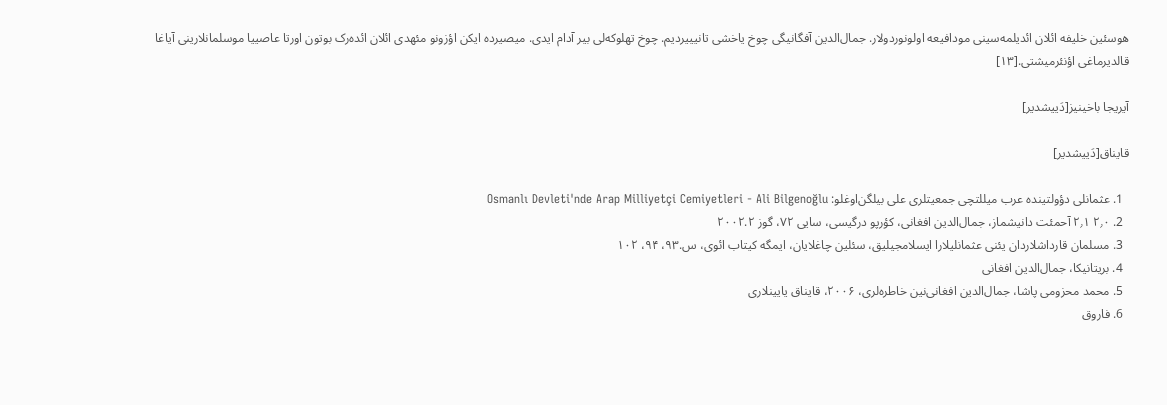هوسئین خلیفه ائلان ائدیلمه‌سینی مودافیعه اولونوردولار. جمال‌الدین آفگانیگی چوخ یاخشی تانیییردیم. چوخ تهلوکه‌لی بیر آدام ایدی. میصیرده ایکن اؤزونو مئهدی ائلان ائده‌رک بوتون اورتا عاصییا موسلمانلارینی آیاغا قالدیرماغی اؤنئرمیشتی.[۱۳]

آیریجا باخینیز[دَییشدیر]

قایناق[دَییشدیر]

  1. عثمانلی دؤولتینده عرب میللتچی جمعیتلری علی بیلگن‌اوغلو: Osmanlı Devleti'nde Arap Milliyetçi Cemiyetleri - Ali Bilgenoğlu
  2. ۲٫۰ ۲٫۱ آحمئت دانیشماز، جمال‌الدین افغانی، کؤرپو درگیسی، سایی ۷۲، گوز ۲۰۰۲.۲
  3. مسلمان قارداشلاردان یئنی عثمانلیلارا ایسلامجیلیق، سئلین چاغلایان، ایمگه کیتاب ائوی، س.۹۳، ۹۴، ۱۰۲
  4. بریتانیکا، جمال‌الدین افغانی
  5. محمد محزومی پاشا، جمال‌الدین افغانی‌نین خاطره‌لری، ۲۰۰۶، قایناق یایینلاری
  6. فاروق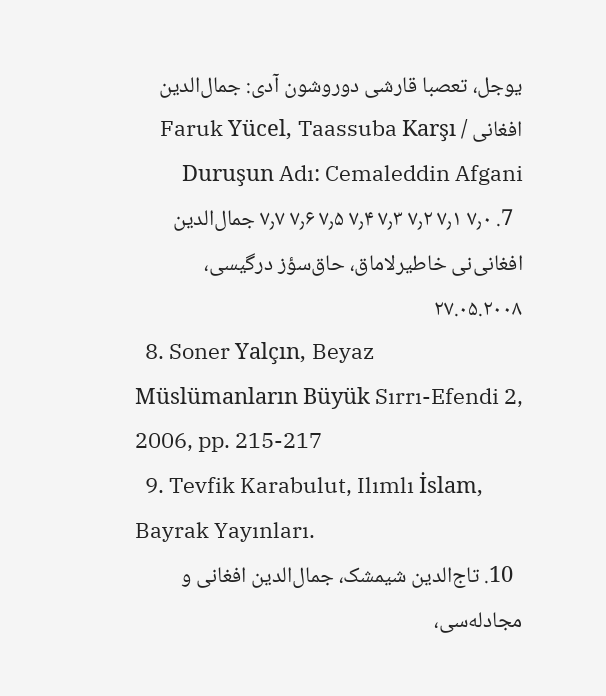یوجل، تعصبا قارشی دوروشون آدی: جمال‌الدین افغانی / Faruk Yücel, Taassuba Karşı Duruşun Adı: Cemaleddin Afgani
  7. ۷٫۰ ۷٫۱ ۷٫۲ ۷٫۳ ۷٫۴ ۷٫۵ ۷٫۶ ۷٫۷ جمال‌الدین افغانی‌نی خاطیرلاماق، حاق‌سؤز درگیسی، ۲۷.۰۵.۲۰۰۸
  8. Soner Yalçın, Beyaz Müslümanların Büyük Sırrı-Efendi 2, 2006, pp. 215-217
  9. Tevfik Karabulut, Ilımlı İslam, Bayrak Yayınları.
  10. تاج‌الدین شیمشک، جمال‌الدین افغانی و مجادله‌سی،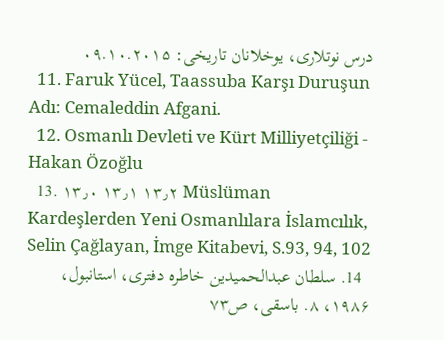درس نوتلاری، یوخلانان تاریخی: ۰۹.۱۰.۲۰۱۵
  11. Faruk Yücel, Taassuba Karşı Duruşun Adı: Cemaleddin Afgani.
  12. Osmanlı Devleti ve Kürt Milliyetçiliği - Hakan Özoğlu
  13. ۱۳٫۰ ۱۳٫۱ ۱۳٫۲ Müslüman Kardeşlerden Yeni Osmanlılara İslamcılık, Selin Çağlayan, İmge Kitabevi, S.93, 94, 102
  14. سلطان عبدالحمیدین خاطره دفتری، استانبول، ۱۹۸۶، ۸. باسقی، ص۷۳